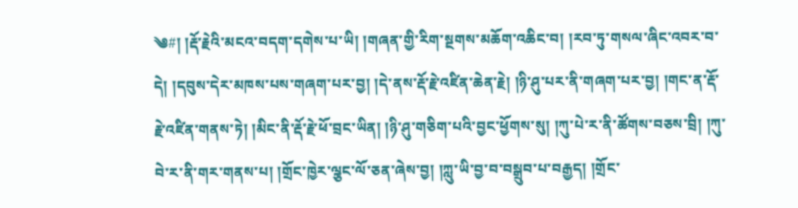༄#། །རྡོ་རྗེའི་མངའ་བདག་དགེས་པ་ཡི། །གཞན་གྱི་རིག་སྔགས་མཆོག་འཆིང་བ། །རབ་ཏུ་གསལ་ཞིང་འབར་བ་དེ། །དབུས་དེར་མཁས་པས་གཞག་པར་བྱ། །དེ་ནས་རྡོ་རྗེ་འཛིན་ཆེན་རྗེ། །ཉི་ཤུ་པར་ནི་གཞག་པར་བྱ། །གང་ན་རྡོ་རྗེ་འཛིན་གནས་ཏེ། །མིང་ནི་རྡོ་རྗེ་ཕོ་བྲང་ཡིན། །ཉི་ཤུ་གཅིག་པའི་བྱང་ཕྱོགས་སུ། །ཀུ་པེ་ར་ནི་ཚོགས་བཅས་བྲི། །ཀུ་བེ་ར་ནི་གར་གནས་པ། །གྲོང་ཁྱེར་ལྕང་ལོ་ཅན་ཞེས་བྱ། །ཀླུ་ཡི་བྱ་བ་བསྒྲུབ་པ་བརྒྱད། །གྲོང་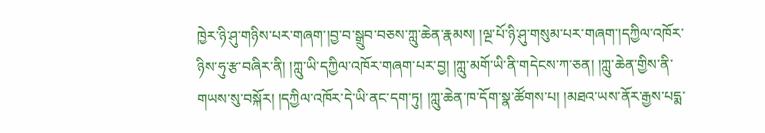ཁྱེར་ཉི་ཤུ་གཉིས་པར་གཞག་།བྱ་བ་སྒྲུབ་བཅས་ཀླུ་ཆེན་རྣམས། །ལྔ་པོ་ཉི་ཤུ་གསུམ་པར་གཞག་།དཀྱིལ་འཁོར་ཉིས་ཧུ་རྩ་བཞིར་ནི། །ཀླུ་ཡི་དཀྱིལ་འཁོར་གཞག་པར་བྱ། །ཀླུ་མགོ་ཡི་ནི་གདེངས་ཀ་ཅན། །ཀླུ་ཆེན་གྱིས་ནི་གཡས་སུ་བསྐོར། །དཀྱིལ་འཁོར་དེ་ཡི་ནང་དག་ཏུ། །ཀླུ་ཆེན་ཁ་དོག་སྣ་ཚོགས་པ། །མཐའ་ཡས་ནོར་རྒྱས་པདྨ་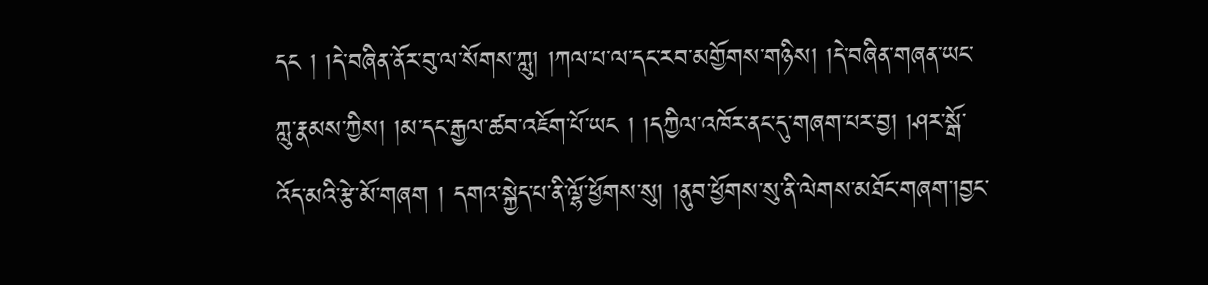དང ། །དེ་བཞིན་ནོར་བུ་ལ་སོགས་ཀླུ། །ཀལ་པ་ལ་དང་རབ་མགྱོགས་གཉིས། །དེ་བཞིན་གཞན་ཡང་ཀླུ་རྣམས་ཀྱིས། །མ་དང་རྒྱལ་ཚབ་འཇོག་པོ་ཡང ། །དཀྱིལ་འཁོར་ནང་དུ་གཞག་པར་བྱ། །ཤར་སྒོ་འོད་མའི་རྩེ་མོ་གཞག ། དགའ་སྐྱེད་པ་ནི་ལྷོ་ཕྱོགས་སུ། །ནུབ་ཕྱོགས་སུ་ནི་ལེགས་མཐོང་གཞག་།བྱང་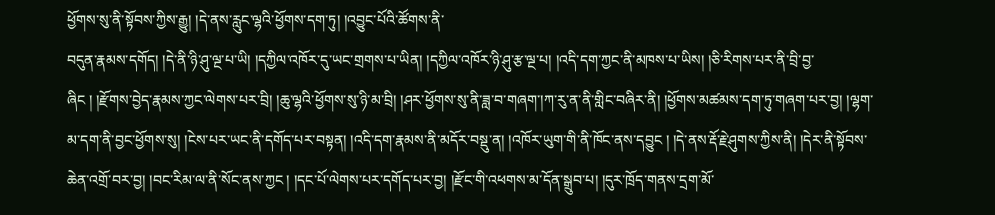ཕྱོགས་སུ་ནི་སྟོབས་ཀྱིས་རྒྱུ། །དེ་ནས་རླུང་ལྷའི་ཕྱོགས་དག་ཏུ། །འབྱུང་པོའི་ཚོགས་ནི་
བདུན་རྣམས་དགོད། །དེ་ནི་ཉི་ཤུ་ལྔ་པ་ཡི། །དཀྱིལ་འཁོར་དུ་ཡང་གྲགས་པ་ཡིན། །དཀྱིལ་འཁོར་ཉི་ཤུ་རྩ་ལྔ་པ། །འདི་དག་ཀྱང་ནི་མཁས་པ་ཡིས། །ཅི་རིགས་པར་ནི་བྲི་བྱ་ཞིང ། །རྫོགས་བྱེད་རྣམས་ཀྱང་ལེགས་པར་བྲི། །ཆུ་ལྷའི་ཕྱོགས་སུ་ཉི་མ་བྲི། །ཤར་ཕྱོགས་སུ་ནི་ཟླ་བ་གཞག་།ཀ་རུ་ན་ནི་གླིང་བཞིར་ནི། །ཕྱོགས་མཚམས་དག་ཏུ་གཞག་པར་བྱ། །ལྷག་མ་དག་ནི་བྱང་ཕྱོགས་སུ། །ངེས་པར་ཡང་ནི་དགོད་པར་བསྟན། །འདི་དག་རྣམས་ནི་མདོར་བསྡུ་ན། །འཁོར་ཡུག་གི་ནི་ཁོང་ནས་དབྱུང ། །དེ་ནས་རྡོ་རྗེ་ཤུགས་ཀྱིས་ནི། །དེར་ནི་སྟོབས་ཆེན་འགྲོ་བར་བྱ། །བང་རིམ་ལ་ནི་སོང་ནས་ཀྱང ། །དང་པོ་ལེགས་པར་དགོད་པར་བྱ། །རྫོང་གི་འཕགས་མ་དོན་སྒྲུབ་པ། །དུར་ཁྲོད་གནས་དྲག་མོ་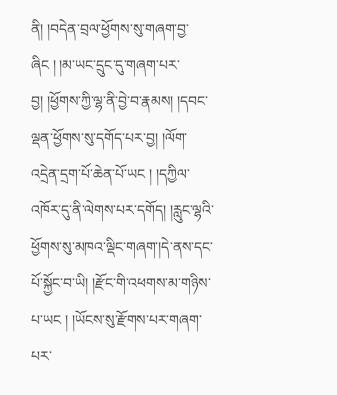ནི། །བདེན་བྲལ་ཕྱོགས་སུ་གཞག་བྱ་ཞིང ། །མ་ཡང་དྲུང་དུ་གཞག་པར་བྱ། །ཕྱོགས་ཀྱི་ལྷ་ནི་བྱེ་བ་རྣམས། །དབང་ལྡན་ཕྱོགས་སུ་དགོད་པར་བྱ། །ལོག་འདྲེན་དྲག་པོ་ཆེན་པོ་ཡང ། །དཀྱིལ་འཁོར་དུ་ནི་ལེགས་པར་དགོད། །རླུང་ལྷའི་ཕྱོགས་སུ་མཁའ་ལྡིང་གཞག་།དེ་ནས་དང་པོ་སྐྱོང་བ་ཡི། །རྫོང་གི་འཕགས་མ་གཉིས་པ་ཡང ། །ཡོངས་སུ་རྫོགས་པར་གཞག་པར་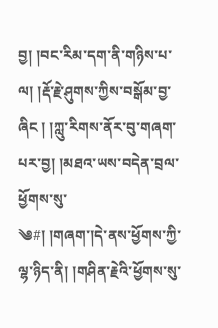བྱ། །བང་རིམ་དག་ནི་གཉིས་པ་ལ། །རྡོ་རྗེ་ཤུགས་ཀྱིས་བསྒོམ་བྱ་ཞིང ། །ཀླུ་རིགས་ནོར་བུ་གཞག་པར་བྱ། །མཐའ་ཡས་བདེན་བྲལ་ཕྱོགས་སུ་
༄#། །གཞག་།དེ་ནས་ཕྱོགས་ཀྱི་ལྷ་ཉིད་ནི། །གཤིན་རྗེའི་ཕྱོགས་སུ་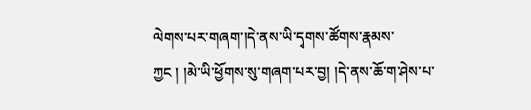ལེགས་པར་གཞག་།དེ་ནས་ཡི་དྭགས་ཚོགས་རྣམས་ཀྱང ། །མེ་ཡི་ཕྱོགས་སུ་གཞག་པར་བྱ། །དེ་ནས་ཆོ་ག་ཤེས་པ་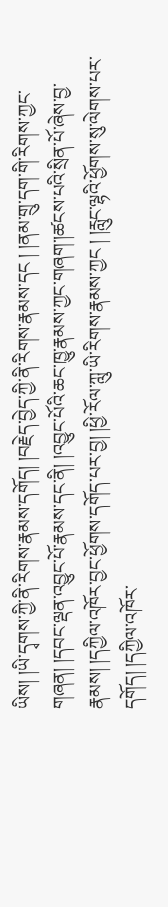ཡིས། །ཡི་དྭགས་ཀྱི་ནི་རིགས་རྣམས་དགོད། །བརྗེད་བྱེད་ཀྱི་ནི་རིགས་རྣམས་དང ། །ནམ་གྲུ་དག་གི་རིགས་ཀྱང་གཞན། །དབང་ལྡན་འབྱུང་པོ་རྣམས་དང་ནི། །འབྱུང་པོའི་ཆང་ཁྱུ་རྣམས་ཀྱང་གཞག་།ཚངས་པའི་སྲིན་པོ་ཞེས་བྱ་རྣམས། །དཀྱིལ་འཁོར་བྱང་ཕྱོགས་དགོད་པར་བྱ། །ཕྱི་རོལ་ཀླུ་ཡི་རིགས་རྣམས་ཀྱང ། །རླུང་ལྷའི་ཕྱོགས་སུ་ལེགས་པར་དགོད། །དཀྱིལ་འཁོར་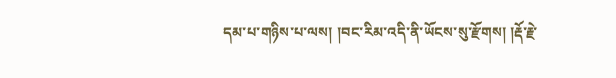དམ་པ་གཉིས་པ་ལས། །བང་རིམ་འདི་ནི་ཡོངས་སུ་རྫོགས། །རྡོ་རྗེ་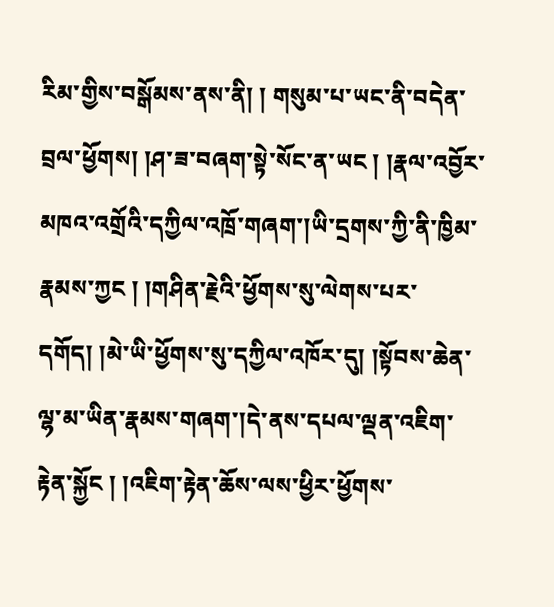རིམ་གྱིས་བསྒོམས་ནས་ནི། ། གསུམ་པ་ཡང་ནི་བདེན་བྲལ་ཕྱོགས། །ཤ་ཟ་བཞག་སྟེ་སོང་ན་ཡང ། །རྣལ་འབྱོར་མཁའ་འགྲོའི་དཀྱིལ་འཁྲོ་གཞག་།ཡི་དྲགས་ཀྱི་ནི་ཁྱིམ་རྣམས་ཀྱང ། །གཤིན་རྗེའི་ཕྱོགས་སུ་ལེགས་པར་དགོད། །མེ་ཡི་ཕྱོགས་སུ་དཀྱིལ་འཁོར་དུ། །སྟོབས་ཆེན་ལྷ་མ་ཡིན་རྣམས་གཞག་།དེ་ནས་དཔལ་ལྡན་འཇིག་རྟེན་སྐྱོང ། །འཇིག་རྟེན་ཆོས་ལས་ཕྱིར་ཕྱོགས་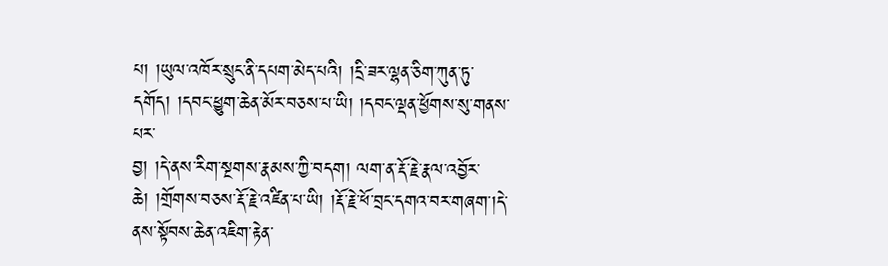པ། །ཡུལ་འཁོར་སྲུང་ནི་དཔག་མེད་པའི། །དྲི་ཟར་ལྷན་ཅིག་ཀུན་ཏུ་དགོད། །དབང་ཕྱུག་ཆེན་མོར་བཅས་པ་ཡི། །དབང་ལྡན་ཕྱོགས་སུ་གནས་པར་
བྱ། །དེ་ནས་རིག་སྔགས་རྣམས་ཀྱི་བདག། ལག་ན་རྡོ་རྗེ་རྣལ་འབྱོར་ཆེ། །གྲོགས་བཅས་རྡོ་རྗེ་འཛིན་པ་ཡི། །རྡོ་རྗེ་ཕོ་བྲང་དགའ་བར་གཞག་།དེ་ནས་སྟོབས་ཆེན་འཇིག་རྟེན་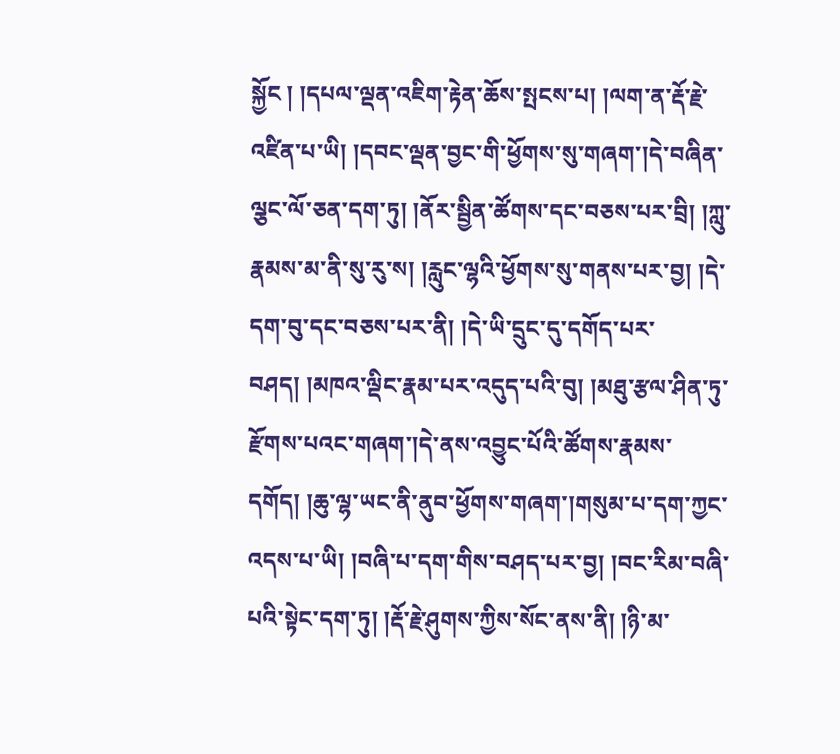སྐྱོང ། །དཔལ་ལྡན་འཇིག་རྟེན་ཆོས་སྤངས་པ། །ལག་ན་རྡོ་རྗེ་འཛིན་པ་ཡི། །དབང་ལྡན་བྱང་གི་ཕྱོགས་སུ་གཞག་།དེ་བཞིན་ལྕང་ལོ་ཅན་དག་ཏུ། །ནོར་སྦྱིན་ཚོགས་དང་བཅས་པར་བྲི། །ཀླུ་རྣམས་མ་ནི་སུ་རུ་ས། །རླུང་ལྷའི་ཕྱོགས་སུ་གནས་པར་བྱ། །དེ་དག་བུ་དང་བཅས་པར་ནི། །དེ་ཡི་དྲུང་དུ་དགོད་པར་བཤད། །མཁའ་ལྡིང་རྣམ་པར་འདུད་པའི་བུ། །མཐུ་རྩལ་ཤིན་ཏུ་རྫོགས་པའང་གཞག་།དེ་ནས་འབྱུང་པོའི་ཚོགས་རྣམས་དགོད། །ཆུ་ལྷ་ཡང་ནི་ནུབ་ཕྱོགས་གཞག་།གསུམ་པ་དག་ཀྱང་འདས་པ་ཡི། །བཞི་པ་དག་གིས་བཤད་པར་བྱ། །བང་རིམ་བཞི་པའི་སྟེང་དག་ཏུ། །རྡོ་རྗེ་ཤུགས་ཀྱིས་སོང་ནས་ནི། །ཉི་མ་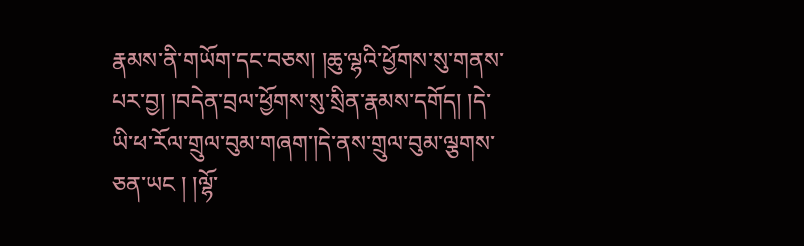རྣམས་ནི་གཡོག་དང་བཅས། །ཆུ་ལྷའི་ཕྱོགས་སུ་གནས་པར་བྱ། །བདེན་བྲལ་ཕྱོགས་སུ་སྲིན་རྣམས་དགོད། །དེ་ཡི་ཕ་རོལ་གྲུལ་བུམ་གཞག་།དེ་ནས་གྲུལ་བུམ་ལྕགས་ཅན་ཡང ། །ལྷོ་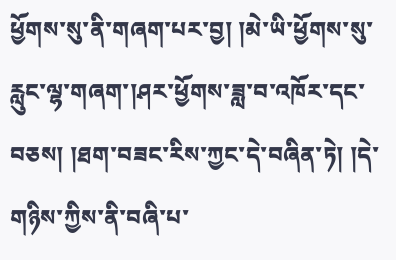ཕྱོགས་སུ་ནི་གཞག་པར་བྱ། །མེ་ཡི་ཕྱོགས་སུ་རླུང་ལྷ་གཞག་།ཤར་ཕྱོགས་ཟླ་བ་འཁོར་དང་བཅས། །ཐག་བཟང་རིས་ཀྱང་དེ་བཞིན་ཏེ། །དེ་གཉིས་ཀྱིས་ནི་བཞི་པ་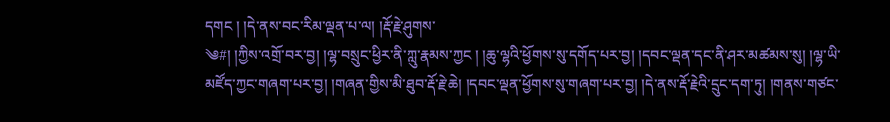དགང ། །དེ་ནས་བང་རིམ་ལྡན་པ་ལ། །རྡོ་རྗེ་ཤུགས་
༄#། །ཀྱིས་འགྲོ་བར་བྱ། །ལྷ་བསྲུང་ཕྱིར་ནི་ཀླུ་རྣམས་ཀྱང ། །ཆུ་ལྷའི་ཕྱོགས་སུ་དགོད་པར་བྱ། །དབང་ལྡན་དང་ནི་ཤར་མཚམས་སུ། །ལྷ་ཡི་མཛོད་ཀྱང་གཞག་པར་བྱ། །གཞན་གྱིས་མི་ཐུབ་རྡོ་རྗེ་ཆེ། །དབང་ལྡན་ཕྱོགས་སུ་གཞག་པར་བྱ། །དེ་ནས་རྡོ་རྗེའི་དྲུང་དག་ཏུ། །གནས་གཙང་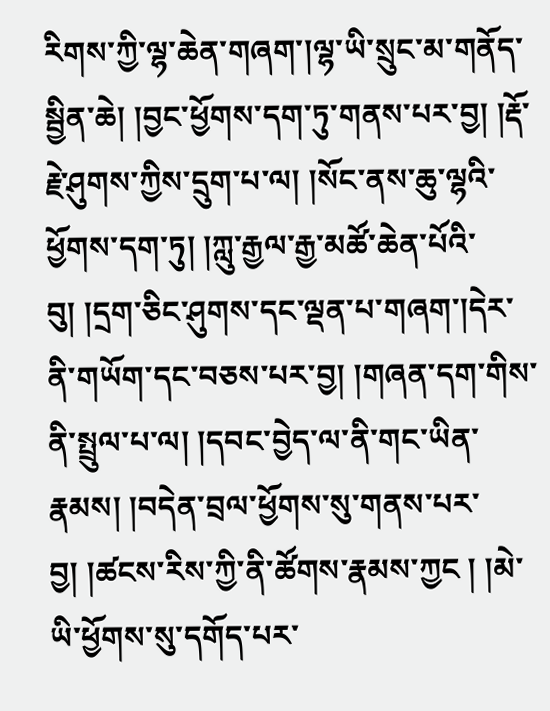རིགས་ཀྱི་ལྷ་ཆེན་གཞག་།ལྷ་ཡི་སྲུང་མ་གནོད་སྦྱིན་ཆེ། །བྱང་ཕྱོགས་དག་ཏུ་གནས་པར་བྱ། །རྡོ་རྗེ་ཤུགས་ཀྱིས་དྲུག་པ་ལ། །སོང་ནས་ཆུ་ལྷའི་ཕྱོགས་དག་ཏུ། །ཀླུ་རྒྱལ་རྒྱ་མཚོ་ཆེན་པོའི་བུ། །དྲག་ཅིང་ཤུགས་དང་ལྡན་པ་གཞག་།དེར་ནི་གཡོག་དང་བཅས་པར་བྱ། །གཞན་དག་གིས་ནི་སྤྲུལ་པ་ལ། །དབང་བྱེད་ལ་ནི་གང་ཡིན་རྣམས། །བདེན་བྲལ་ཕྱོགས་སུ་གནས་པར་བྱ། །ཚངས་རིས་ཀྱི་ནི་ཚོགས་རྣམས་ཀྱང ། །མེ་ཡི་ཕྱོགས་སུ་དགོད་པར་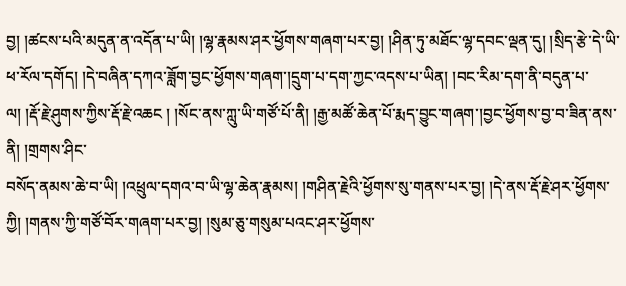བྱ། །ཚངས་པའི་མདུན་ན་འདོན་པ་ཡི། །ལྷ་རྣམས་ཤར་ཕྱོགས་གཞག་པར་བྱ། །ཤིན་ཏུ་མཐོང་ལྷ་དབང་ལྡན་དུ། །སྲིད་རྩེ་དེ་ཡི་ཕ་རོལ་དགོད། །དེ་བཞིན་དཀའ་ཟློག་བྱང་ཕྱོགས་གཞག་།དྲུག་པ་དག་ཀྱང་འདས་པ་ཡིན། །བང་རིམ་དག་ནི་བདུན་པ་ལ། །རྡོ་རྗེ་ཤུགས་ཀྱིས་རྡོ་རྗེ་འཆང ། །སོང་ནས་ཀླུ་ཡི་གཙོ་པོ་ནི། །རྒྱ་མཚོ་ཆེན་པོ་རྨད་བྱུང་གཞག་།བྱང་ཕྱོགས་བྱ་བ་ཟིན་ནས་ནི། །གྲགས་ཤིང་
བསོད་ནམས་ཆེ་བ་ཡི། །འཕྲུལ་དགའ་བ་ཡི་ལྷ་ཆེན་རྣམས། །གཤིན་རྗེའི་ཕྱོགས་སུ་གནས་པར་བྱ། །དེ་ནས་རྡོ་རྗེ་ཤར་ཕྱོགས་ཀྱི། །གནས་ཀྱི་གཙོ་བོར་གཞག་པར་བྱ། །སུམ་ཅུ་གསུམ་པའང་ཤར་ཕྱོགས་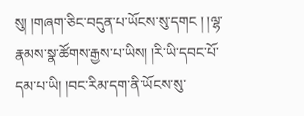སུ། །གཞག་ཅིང་བདུན་པ་ཡོངས་སུ་དགང ། །ལྷ་རྣམས་སྣ་ཚོགས་རྒྱས་པ་ཡིས། །རི་ཡི་དབང་པོ་དམ་པ་ཡི། །བང་རིམ་དག་ནི་ཡོངས་སུ་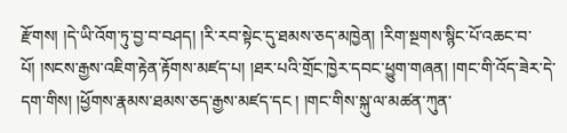རྫོགས། །དེ་ཡི་འོག་ཏུ་བྱ་བ་བཤད། །རི་རབ་སྟེང་དུ་ཐམས་ཅད་མཁྱེན། །རིག་སྔགས་སྙིང་པོ་འཆང་བ་པོ། །སངས་རྒྱས་འཇིག་རྟེན་རྟོགས་མཛད་པ། །ཐར་པའི་གྲོང་ཁྱེར་དབང་ཕྱུག་གཞན། །གང་གི་འོད་ཟེར་དེ་དག་གིས། །ཕྱོགས་རྣམས་ཐམས་ཅད་རྒྱས་མཛད་དང ། །གང་གིས་སྐུ་ལ་མཚན་ཀུན་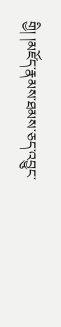གྱི། །མཛོད་རྣམས་ཐམས་ཅད་འབྱུང་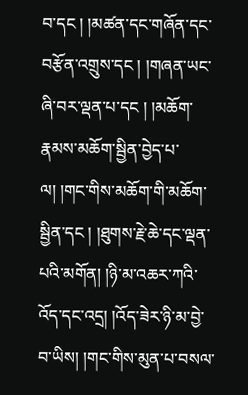བ་དང ། །མཚན་དང་གཞོན་དང་བརྩོན་འགྲུས་དང ། །གཞན་ཡང་ཞི་བར་ལྡན་པ་དང ། །མཆོག་རྣམས་མཆོག་སྦྱིན་བྱེད་པ་ལ། །གང་གིས་མཆོག་གི་མཆོག་སྦྱིན་དང ། །ཐུགས་རྗེ་ཆེ་དང་ལྡན་པའི་མགོན། །ཉི་མ་འཆར་ཀའི་འོད་དང་འདྲ། །འོད་ཟེར་ཉི་མ་བྱེ་བ་ཡིས། །གང་གིས་མུན་པ་བསལ་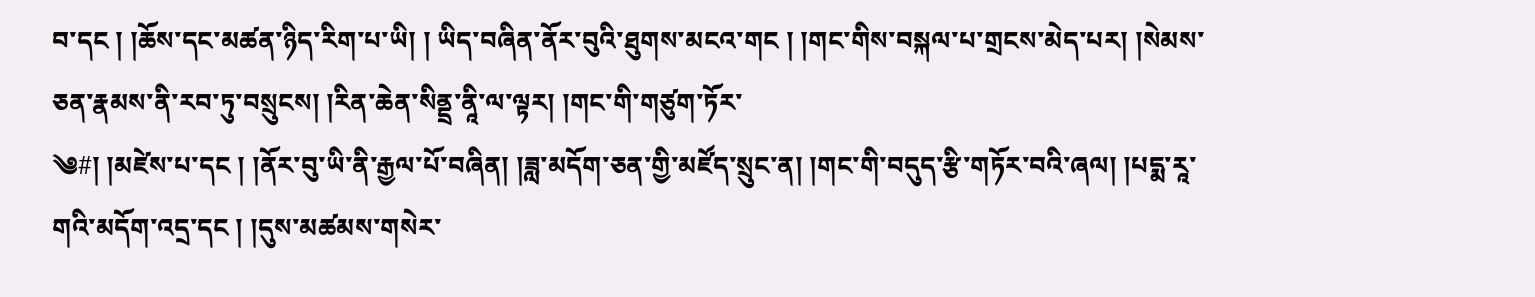བ་དང ། །ཆོས་དང་མཚན་ཉིད་རིག་པ་ཡི། ། ཡིད་བཞིན་ནོར་བུའི་ཐུགས་མངའ་གང ། །གང་གིས་བསྐལ་པ་གྲངས་མེད་པར། །སེམས་ཅན་རྣམས་ནི་རབ་ཏུ་བསྲུངས། །རིན་ཆེན་སིནྡྲ་ནཱི་ལ་ལྟར། །གང་གི་གཙུག་ཏོར་
༄#། །མཛེས་པ་དང ། །ནོར་བུ་ཡི་ནི་རྒྱལ་པོ་བཞིན། །ཟླ་མདོག་ཅན་གྱི་མཛོད་སྲུང་ན། །གང་གི་བདུད་རྩི་གཏོར་བའི་ཞལ། །པདྨ་རཱ་གའི་མདོག་འདྲ་དང ། །དུས་མཚམས་གསེར་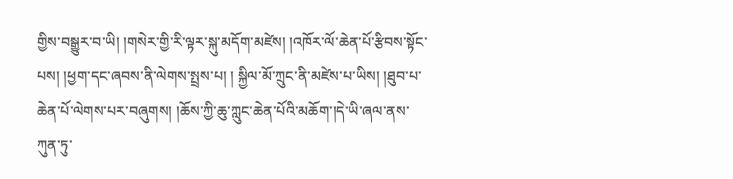གྱིས་བསྒྱུར་བ་ཡི། །གསེར་གྱི་རི་ལྟར་སྐུ་མདོག་མཛེས། །འཁོར་ལོ་ཆེན་པོ་རྩིབས་སྟོང་པས། །ཕྱག་དང་ཞབས་ནི་ལེགས་སྤྲས་པ། ། སྐྱིལ་མོ་ཀྲུང་ནི་མཛེས་པ་ཡིས། །ཐུབ་པ་ཆེན་པོ་ལེགས་པར་བཞུགས། །ཆོས་ཀྱི་ཆུ་ཀླུང་ཆེན་པོའི་མཆོག་།དེ་ཡི་ཞལ་ནས་ཀུན་ཏུ་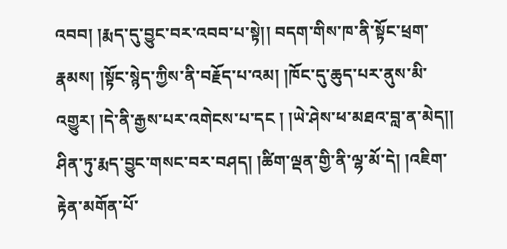འབབ། །རྨད་དུ་བྱུང་བར་འབབ་པ་སྟེ།། བདག་གིས་ཁ་ནི་སྟོང་ཕྲག་རྣམས། །སྟོང་སྙེད་ཀྱིས་ནི་བརྗོད་པ་འམ། །ཁོང་དུ་ཆུད་པར་ནུས་མི་འགྱུར། །དེ་ནི་རྒྱས་པར་འགེངས་པ་དང ། །ཡེ་ཤེས་ཕ་མཐའ་བླ་ན་མེད།། ཤིན་ཏུ་རྨད་བྱུང་གསང་བར་བཤད། །ཚིག་ལྡན་གྱི་ནི་ལྷ་མོ་དེ། །འཇིག་རྟེན་མགོན་པོ་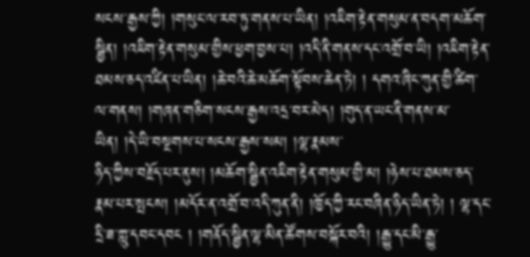སངས་རྒྱས་ཀྱི། །གསུང་ལ་རབ་ཏུ་གནས་པ་ཡིན། །འཇིག་རྟེན་གསུམ་ན་བདག་མཆོག་སྦྱིན། །འཇིག་རྟེན་གསུམ་གྱིས་ཕྱག་བྱས་པ། །འདི་ནི་གནས་དང་འགྲོ་བ་ཡི། །འཇིག་རྟེན་ཐམས་ཅད་འཛིན་པ་ཡིན། །ཆེ་བའི་ཆེ་མཆོག་སྟོབས་ཆེན་ཏེ། ། དགའ་ཞིང་ཀུན་གྱི་ཚིག་ལ་གནས། །གཞན་གཅིག་སངས་རྒྱས་འདྲ་བར་མེད། །གུད་ན་ཡང་ནི་གནས་མ་ཡིན། །དེ་ཡི་བསྔགས་པ་སངས་རྒྱས་སམ། །ལྷ་རྣམས་
ཉིད་ཀྱིས་བརྗོད་པར་ནུས། །མཆོག་སྦྱིན་འཇིག་རྟེན་གསུམ་གྱི་མ། །ཉེས་པ་ཐམས་ཅད་རྣམ་པར་སྤངས། །མདོར་ན་འགྲོ་བ་འདི་ཀུན་ནི། །ཁྱོད་ཀྱི་རང་བཞིན་ཉིད་ཡིན་ཏེ། ། ལྷ་དང་དྲི་ཟ་ཀླུ་དབང་དབང ། །གནོད་སྦྱིན་ལྷ་མིན་ཚོགས་བསྐོར་བའི། །རྒྱུ་དང་མི་རྒྱུ་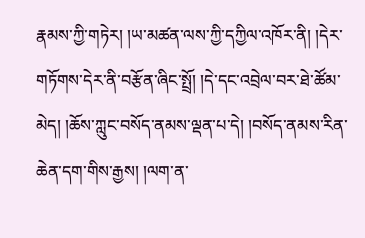རྣམས་ཀྱི་གཏེར། །ཡ་མཚན་ལས་ཀྱི་དཀྱིལ་འཁོར་ནི། །དེར་གཏོགས་དེར་ནི་བརྩོན་ཞིང་སྤྲོ། །དེ་དང་འབྲེལ་བར་ཐེ་ཚོམ་མེད། །ཆོས་ཀླུང་བསོད་ནམས་ལྡན་པ་དེ། །བསོད་ནམས་རིན་ཆེན་དག་གིས་རྒྱས། །ལག་ན་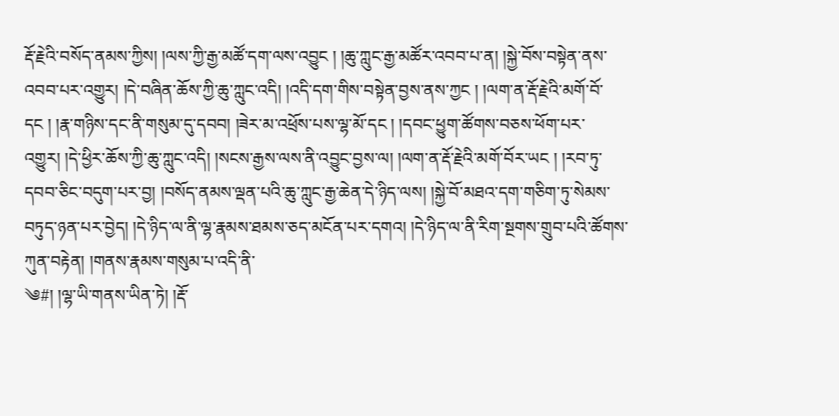རྡོ་རྗེའི་བསོད་ནམས་ཀྱིས། །ལས་ཀྱི་རྒྱ་མཚོ་དག་ལས་འབྱུང ། །ཆུ་ཀླུང་རྒྱ་མཚོར་འབབ་པ་ན། །སྐྱེ་བོས་བསྟེན་ནས་འབབ་པར་འགྱུར། །དེ་བཞིན་ཆོས་ཀྱི་ཆུ་ཀླུང་འདི། །འདི་དག་གིས་བསྟེན་བྱས་ནས་ཀྱང ། །ལག་ན་རྡོ་རྗེའི་མགོ་བོ་དང ། །རྣ་གཉིས་དང་ནི་གསུམ་དུ་དབབ། །ཟེར་མ་འཕྲོས་པས་ལྷ་མོ་དང ། །དབང་ཕྱུག་ཚོགས་བཅས་ཕོག་པར་འགྱུར། །དེ་ཕྱིར་ཆོས་ཀྱི་ཆུ་ཀླུང་འདི། །སངས་རྒྱས་ལས་ནི་འབྱུང་བྱས་ལ། །ལག་ན་རྡོ་རྗེའི་མགོ་བོར་ཡང ། །རབ་ཏུ་དབབ་ཅིང་བདུག་པར་བྱ། །བསོད་ནམས་ལྡན་པའི་ཆུ་ཀླུང་རྒྱ་ཆེན་དེ་ཉིད་ལས། །སྐྱེ་བོ་མཐའ་དག་གཅིག་ཏུ་སེམས་བཏུད་ཉན་པར་བྱེད། །དེ་ཉིད་ལ་ནི་ལྷ་རྣམས་ཐམས་ཅད་མངོན་པར་དགའ། །དེ་ཉིད་ལ་ནི་རིག་སྔགས་གྲུབ་པའི་ཚོགས་ཀུན་བརྟེན། །གནས་རྣམས་གསུམ་པ་འདི་ནི་
༄#། །ལྷ་ཡི་གནས་ཡིན་ཏེ། །རྡོ་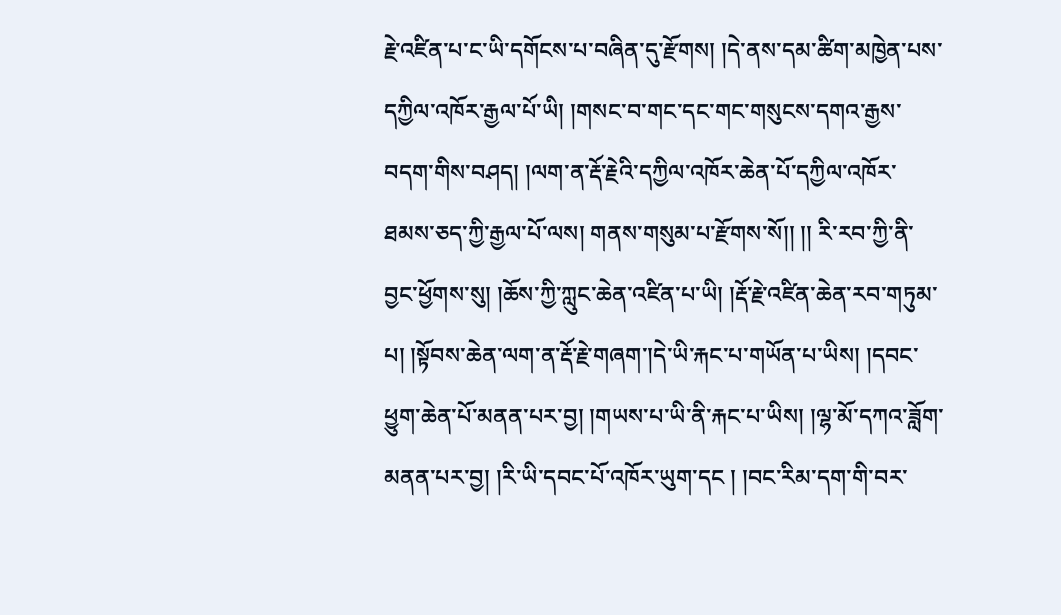རྗེ་འཛིན་པ་ང་ཡི་དགོངས་པ་བཞིན་དུ་རྫོགས། །དེ་ནས་དམ་ཚིག་མཁྱེན་པས་དཀྱིལ་འཁོར་རྒྱལ་པོ་ཡི། །གསང་བ་གང་དང་གང་གསུངས་དགའ་རྒྱས་བདག་གིས་བཤད། །ལག་ན་རྡོ་རྗེའི་དཀྱིལ་འཁོར་ཆེན་པོ་དཀྱིལ་འཁོར་ཐམས་ཅད་ཀྱི་རྒྱལ་པོ་ལས། གནས་གསུམ་པ་རྫོགས་སོ།། །། རི་རབ་ཀྱི་ནི་བྱང་ཕྱོགས་སུ། །ཆོས་ཀྱི་ཀླུང་ཆེན་འཛིན་པ་ཡི། །རྡོ་རྗེ་འཛིན་ཆེན་རབ་གཏུམ་པ། །སྟོབས་ཆེན་ལག་ན་རྡོ་རྗེ་གཞག་།དེ་ཡི་རྐང་པ་གཡོན་པ་ཡིས། །དབང་ཕྱུག་ཆེན་པོ་མནན་པར་བྱ། །གཡས་པ་ཡི་ནི་རྐང་པ་ཡིས། །ལྷ་མོ་དཀའ་ཟློག་མནན་པར་བྱ། །རི་ཡི་དབང་པོ་འཁོར་ཡུག་དང ། །བང་རིམ་དག་གི་བར་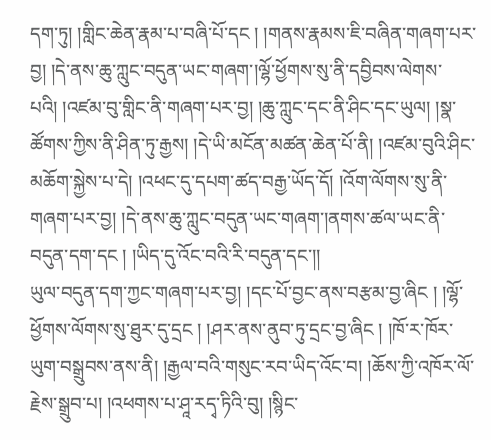དག་ཏུ། །གླིང་ཆེན་རྣམ་པ་བཞི་པོ་དང ། །གནས་རྣམས་ཇི་བཞིན་གཞག་པར་བྱ། །དེ་ནས་ཆུ་ཀླུང་བདུན་ཡང་གཞག་།ལྷོ་ཕྱོགས་སུ་ནི་དབྱིབས་ལེགས་པའི། །འཛམ་བུ་གླིང་ནི་གཞག་པར་བྱ། །ཆུ་ཀླུང་དང་ནི་ཤིང་དང་ཡུལ། །སྣ་ཚོགས་ཀྱིས་ནི་ཤིན་ཏུ་རྒྱས། །དེ་ཡི་མངོན་མཚན་ཆེན་པོ་ནི། །འཛམ་བུའི་ཤིང་མཆོག་སྐྱེས་པ་དེ། །འཕང་དུ་དཔག་ཚད་བརྒྱ་ཡོད་དོ། །འོག་ལོགས་སུ་ནི་གཞག་པར་བྱ། །དེ་ནས་ཆུ་ཀླུང་བདུན་ཡང་གཞག་།ནགས་ཚལ་ཡང་ནི་བདུན་དག་དང ། །ཡིད་དུ་འོང་བའི་རི་བདུན་དང་།།
ཡུལ་བདུན་དག་ཀྱང་གཞག་པར་བྱ། །དང་པོ་བྱང་ནས་བརྩམ་བྱ་ཞིང ། །ལྷོ་ཕྱོགས་ལོགས་སུ་ཐུར་དུ་དྲང ། །ཤར་ནས་ནུབ་ཏུ་དྲང་བྱ་ཞིང ། །ཁོ་ར་ཁོར་ཡུག་བསྒྲུབས་ནས་ནི། །རྒྱལ་བའི་གསུང་རབ་ཡིད་འོང་བ། །ཆོས་ཀྱི་འཁོར་ལོ་རྗེས་སྒྲུབ་པ། །འཕགས་པ་ཤཱ་རདྭ་ཏིའི་བུ། །སྙིང་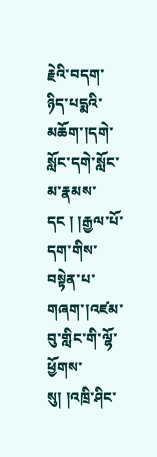རྗེའི་བདག་ཉིད་པདྨའི་མཆོག་།དགེ་སློང་དགེ་སློང་མ་རྣམས་དང ། །རྒྱལ་པོ་དག་གིས་བསྟེན་པ་གཞག་།འཛམ་བུ་གླིང་གི་ལྷོ་ཕྱོགས་སུ། །འཁྲི་ཤིང་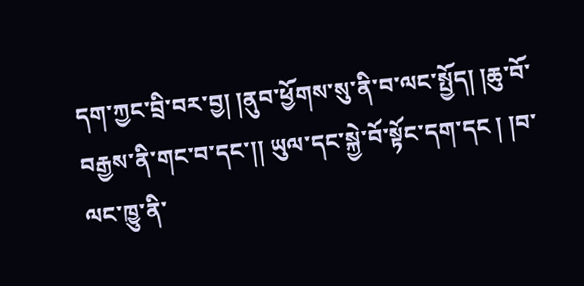དག་ཀྱང་བྲི་བར་བྱ། །ནུབ་ཕྱོགས་སུ་ནི་བ་ལང་སྤྱོད། །ཆུ་བོ་བརྒྱས་ནི་གང་བ་དང་།། ཡུལ་དང་སྐྱེ་བོ་སྟོང་དག་དང ། །བ་ལང་ཁྱུ་ནི་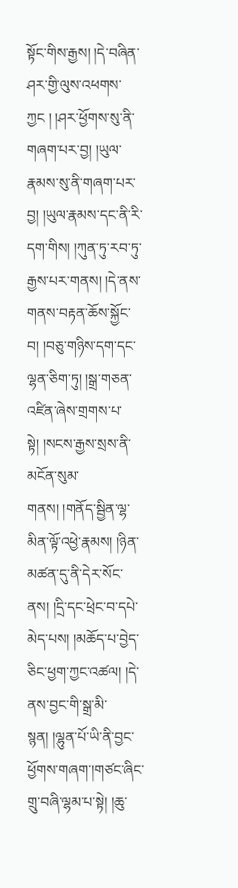སྟོང་གིས་རྒྱས། །དེ་བཞིན་ཤར་གྱི་ལུས་འཕགས་ཀྱང ། །ཤར་ཕྱོགས་སུ་ནི་གཞག་པར་བྱ། །ཡུལ་རྣམས་སུ་ནི་གཞག་པར་བྱ། །ཡུལ་རྣམས་དང་ནི་རི་དག་གིས། །ཀུན་ཏུ་རབ་ཏུ་རྒྱས་པར་གནས། །དེ་ནས་གནས་བརྟན་ཆོས་སྐྱོང་བ། །བཅུ་གཉིས་དག་དང་ལྷན་ཅིག་ཏུ། །སྒྲ་གཅན་འཛིན་ཞེས་གྲགས་པ་སྟེ། །སངས་རྒྱས་སྲས་ནི་མངོན་སུམ་གནས། །གནོད་སྦྱིན་ལྷ་མིན་ལྟོ་འཕྱེ་རྣམས། །ཉིན་མཚན་དུ་ནི་དེར་སོང་ནས། །དྲི་དང་ཕྲེང་བ་དཔེ་མེད་པས། །མཆོད་པ་བྱེད་ཅིང་ཕྱག་ཀྱང་འཚལ། །དེ་ནས་བྱང་གི་སྒྲ་མི་སྙན། །ལྷུན་པོ་ཡི་ནི་བྱང་ཕྱོགས་གཞག་།གཙང་ཞིང་གྲུ་བཞི་ལྷམ་པ་སྟེ། །ཆུ་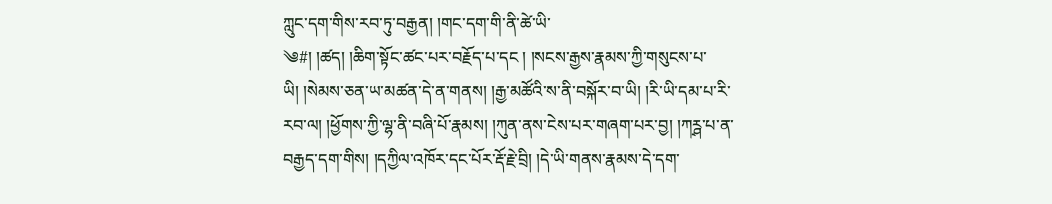ཀླུང་དག་གིས་རབ་ཏུ་བརྒྱན། །གང་དག་གི་ནི་ཚེ་ཡི་
༄#། །ཚད། །ཆིག་སྟོང་ཚང་པར་བརྗོད་པ་དང ། །སངས་རྒྱས་རྣམས་ཀྱི་གསུངས་པ་ཡི། །སེམས་ཅན་ཡ་མཚན་དེ་ན་གནས། །རྒྱ་མཚོའི་ས་ནི་བསྐོར་བ་ཡི། །རི་ཡི་དམ་པ་རི་རབ་ལ། །ཕྱོགས་ཀྱི་ལྷ་ནི་བཞི་པོ་རྣམས། །ཀུན་ནས་ངེས་པར་གཞག་པར་བྱ། །ཀཪྴ་པ་ན་བརྒྱད་དག་གིས། །དཀྱིལ་འཁོར་དང་པོར་རྡོ་རྗེ་བྲི། །དེ་ཡི་གནས་རྣམས་དེ་དག་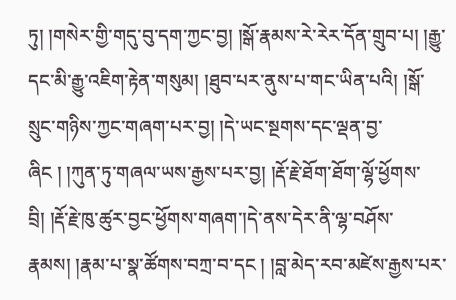ཏུ། །གསེར་གྱི་གདུ་བུ་དག་ཀྱང་བྱ། །སྒོ་རྣམས་རེ་རེར་དོན་གྲུབ་པ། །རྒྱུ་དང་མི་རྒྱུ་འཇིག་རྟེན་གསུམ། །ཐུབ་པར་ནུས་པ་གང་ཡིན་པའི། །སྒོ་སྲུང་གཉིས་ཀྱང་གཞག་པར་བྱ། །དེ་ཡང་སྔགས་དང་ལྡན་བྱ་ཞིང ། །ཀུན་ཏུ་གཞལ་ཡས་རྒྱས་པར་བྱ། །རྡོ་རྗེ་ཐོག་ཐོག་ལྷོ་ཕྱོགས་བྲི། །རྡོ་རྗེ་ཁུ་ཚུར་བྱང་ཕྱོགས་གཞག་།དེ་ནས་དེར་ནི་ལྷ་བཤོས་རྣམས། །རྣམ་པ་སྣ་ཚོགས་བཀྲ་བ་དང ། །བླ་མེད་རབ་མཛེས་རྒྱས་པར་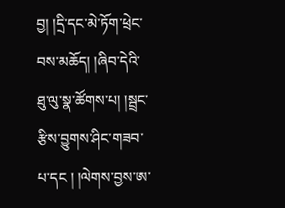བྱ། །དྲི་དང་མེ་ཏོག་ཕྲེང་བས་མཆོད། །ཞིབ་དེའི་ཐུ་ལུ་སྣ་ཚོགས་པ། །སྦྲང་རྩིས་བྱུགས་ཤིང་གཟབ་པ་དང ། །ལེགས་བྱས་ཨ་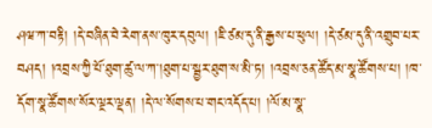ཤཝ་ཀ་བརྟི། །དེ་བཞིན་བེ་རེག་ནས་ཁུར་དབུལ། །ཇི་ཙམ་དུ་ནི་རྒྱས་པ་ཕུལ། །དེ་ཙམ་དུ་ནི་འགྲུབ་པར་བཤད། །འབྲས་ཀྱི་པོ་ཐུག་ཚུ་ལ་ཀ་།ཐུག་པ་སྦྱར་ཐུག་ས་མི་ཏ། །འབྲས་ཅན་ཚོད་མ་སྣ་ཚོགས་པ། །ཁ་དོག་སྣ་ཚོགས་སོར་ལྔར་ལྡན། །དེ་ལ་སོགས་པ་གང་འདོད་པ། །ལོ་མ་སྣ་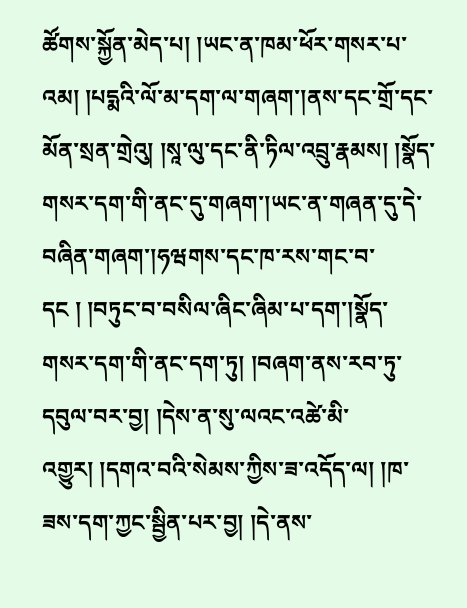ཚོགས་སྐྱོན་མེད་པ། །ཡང་ན་ཁམ་ཕོར་གསར་པ་འམ། །པདྨའི་ལོ་མ་དག་ལ་གཞག་།ནས་དང་གྲོ་དང་མོན་སྲན་གྲེའུ། །སཱ་ལུ་དང་ནི་ཏིལ་འབྲུ་རྣམས། །སྣོད་གསར་དག་གི་ནང་དུ་གཞག་།ཡང་ན་གཞན་དུ་དེ་བཞིན་གཞག་།ཧཝགས་དང་ཁ་རས་གང་བ་དང ། །བཏུང་བ་བསིལ་ཞིང་ཞིམ་པ་དག་།སྣོད་གསར་དག་གི་ནང་དག་ཏུ། །བཞག་ནས་རབ་ཏུ་དབུལ་བར་བྱ། །དེས་ན་སུ་ལའང་འཚེ་མི་འགྱུར། །དགའ་བའི་སེམས་ཀྱིས་ཟ་འདོད་ལ། །ཁ་ཟས་དག་ཀྱང་སྦྱིན་པར་བྱ། །དེ་ནས་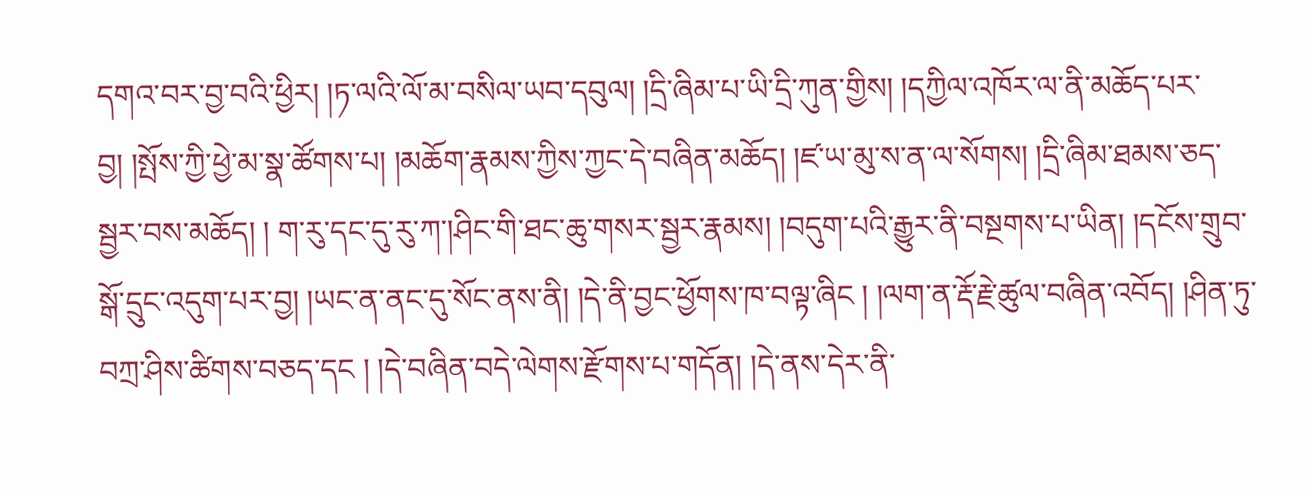དགའ་བར་བྱ་བའི་ཕྱིར། །ཏ་ལའི་ལོ་མ་བསིལ་ཡབ་དབུལ། །དྲི་ཞིམ་པ་ཡི་དྲི་ཀུན་གྱིས། །དཀྱིལ་འཁོར་ལ་ནི་མཆོད་པར་བྱ། །སྤོས་ཀྱི་ཕྱེ་མ་སྣ་ཚོགས་པ། །མཆོག་རྣམས་ཀྱིས་ཀྱང་དེ་བཞིན་མཆོད། །ཛ་ཡ་མུ་ས་ན་ལ་སོགས། །དྲི་ཞིམ་ཐམས་ཅད་སྦྱར་བས་མཆོད། ། ག་རུ་དང་དུ་རུ་ཀ་།ཤིང་གི་ཐང་ཆུ་གསར་སྦྱར་རྣམས། །བདུག་པའི་རྒྱུར་ནི་བསྔགས་པ་ཡིན། །དངོས་གྲུབ་སྒོ་དྲུང་འདུག་པར་བྱ། །ཡང་ན་ནང་དུ་སོང་ནས་ནི། །དེ་ནི་བྱང་ཕྱོགས་ཁ་བལྟ་ཞིང ། །ལག་ན་རྡོ་རྗེ་ཚུལ་བཞིན་འབོད། །ཤིན་ཏུ་བཀྲ་ཤིས་ཚིགས་བཅད་དང ། །དེ་བཞིན་བདེ་ལེགས་རྫོགས་པ་གདོན། །དེ་ནས་དེར་ནི་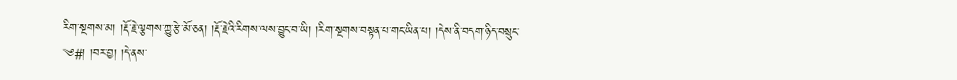རིག་སྔགས་མ། །རྡོ་རྗེ་ལྕགས་ཀྱུ་རྩེ་མོ་ཅན། །རྡོ་རྗེའི་རིགས་ལས་བྱུང་བ་ཡི། །རིག་སྔགས་བསྟན་པ་གང་ཡིན་པ། །དེས་ནི་བདག་ཉིད་བསྲུང་
༄#། །བར་བྱ། །དེ་ནས་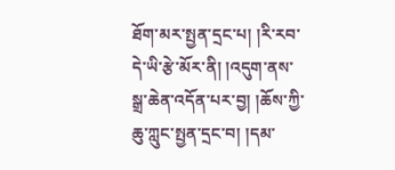ཐོག་མར་སྤྱན་དྲང་པ། །རི་རབ་དེ་ཡི་རྩེ་མོར་ནི། །འདུག་ནས་སྒྲ་ཆེན་འདོན་པར་བྱ། །ཆོས་ཀྱི་ཆུ་ཀླུང་སྤྱན་དྲང་བ། །དམ་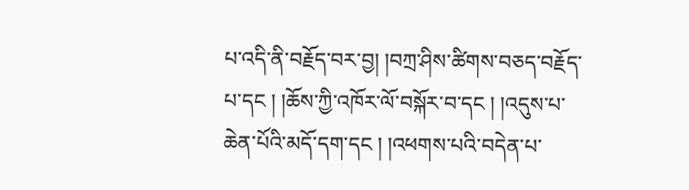པ་འདི་ནི་བརྗོད་བར་བྱ། །བཀྲ་ཤིས་ཚིགས་བཅད་བརྗོད་པ་དང ། །ཆོས་ཀྱི་འཁོར་ལོ་བསྐོར་བ་དང ། །འདུས་པ་ཆེན་པོའི་མདོ་དག་དང ། །འཕགས་པའི་བདེན་པ་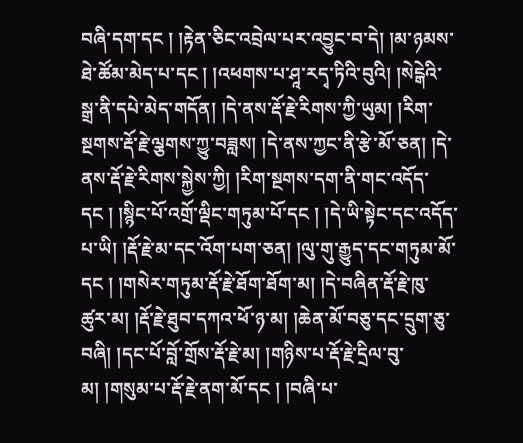བཞི་དག་དང ། །རྟེན་ཅིང་འབྲེལ་པར་འབྱུང་བ་དེ། །མ་ཉམས་ཐེ་ཚོམ་མེད་པ་དང ། །འཕགས་པ་ཤཱ་རདྭ་ཏིའི་བུའི། །སེངྒེའི་སྒྲ་ནི་དཔེ་མེད་གདོན། །དེ་ནས་རྡོ་རྗེ་རིགས་ཀྱི་ཡུམ། །རིག་སྔགས་རྡོ་རྗེ་ལྕགས་ཀྱུ་བཟླས། །དེ་ནས་ཀྱང་ནི་རྩེ་མོ་ཅན། །དེ་ནས་རྡོ་རྗེ་རིགས་སྐྱེས་ཀྱི། །རིག་སྔགས་དག་ནི་གང་འདོད་དང ། །སྙིང་པོ་འགྲོ་ལྡིང་གཏུམ་པོ་དང ། །དེ་ཡི་སྟེང་དང་འདོད་པ་ཡི། །རྡོ་རྗེ་མ་དང་འོག་པག་ཅན། །ལུ་གུ་རྒྱུད་དང་གཏུམ་མོ་དང ། །གསེར་གཏུམ་རྡོ་རྗེ་ཐོག་ཐོག་མ། །དེ་བཞིན་རྡོ་རྗེ་ཁུ་ཚུར་མ། །རྡོ་རྗེ་ཐུབ་དཀའ་ཕོ་ཉ་མ། །ཆེན་མོ་བཅུ་དང་དྲུག་ཅུ་བཞི། །དང་པོ་བློ་གྲོས་རྡོ་རྗེ་མ། །གཉིས་པ་རྡོ་རྗེ་དྲིལ་བུ་མ། །གསུམ་པ་རྡོ་རྗེ་ནག་མོ་དང ། །བཞི་པ་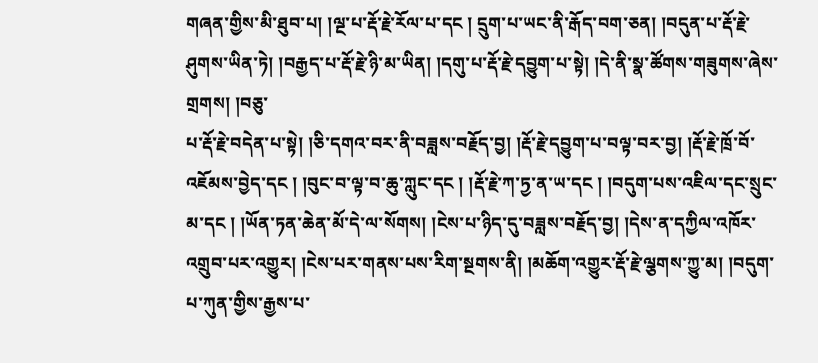གཞན་གྱིས་མི་ཐུབ་པ། །ལྔ་པ་རྡོ་རྗེ་རོལ་པ་དང ། དྲུག་པ་ཡང་ནི་རྒོད་བག་ཅན། །བདུན་པ་རྡོ་རྗེ་ཤུགས་ཡིན་ཏེ། །བརྒྱད་པ་རྡོ་རྗེ་ཉི་མ་ཡིན། །དགུ་པ་རྡོ་རྗེ་དབྱུག་པ་སྟེ། །དེ་ནི་སྣ་ཚོགས་གཟུགས་ཞེས་གྲགས། །བཅུ་
པ་རྡོ་རྗེ་བདེན་པ་སྟེ། །ཅི་དགའ་བར་ནི་བཟླས་བརྗོད་བྱ། །རྡོ་རྗེ་དབྱུག་པ་བལྟ་བར་བྱ། །རྡོ་རྗེ་ཁྲོ་བོ་འཇོམས་བྱེད་དང ། །བུང་བ་ལྟ་བ་ཆུ་ཀླུང་དང ། །རྡོ་རྗེ་ཀ་ཏྱ་ན་ཡ་དང ། །བདུག་པས་འཇིལ་དང་སྲུང་མ་དང ། །ཡོན་ཏན་ཆེན་མོ་དེ་ལ་སོགས། །ངེས་པ་ཉིད་དུ་བཟླས་བརྗོད་བྱ། །དེས་ན་དཀྱིལ་འཁོར་འགྲུབ་པར་འགྱུར། །ངེས་པར་གནས་པས་རིག་སྔགས་ནི། །མཆོག་འགྱུར་རྡོ་རྗེ་ལྕགས་ཀྱུ་མ། །བདུག་པ་ཀུན་གྱིས་རྒྱས་པ་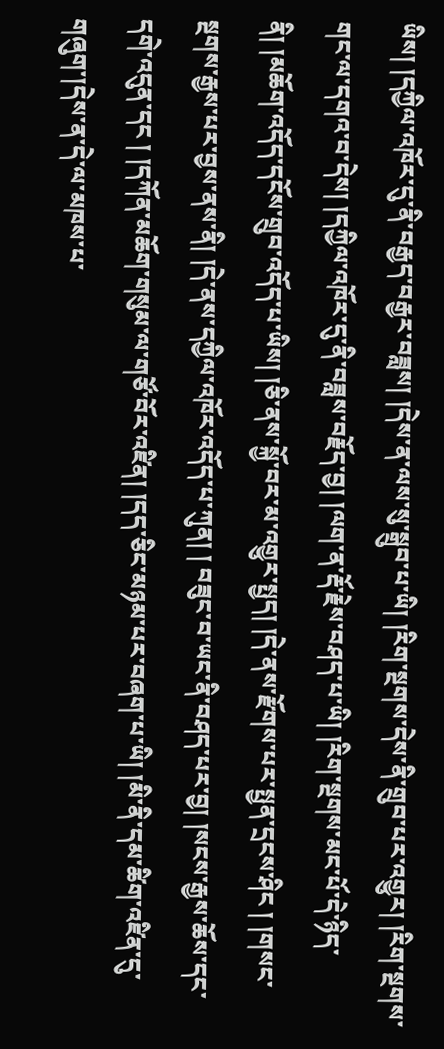ཡིས། །དཀྱིལ་འཁོར་དུ་ནི་བརྒྱད་བརྒྱར་བཟླས། །དེས་ན་ལས་སུ་སྒྲུབ་པ་ཡི། །རིག་སྔགས་དེས་ནི་གྲུབ་པར་འགྱུར། །རིག་སྔགས་གང་ལ་དགའ་བ་དེས། །དཀྱིལ་འཁོར་དུ་ནི་བཟླས་བརྗོད་བྱ། །ལག་ན་རྡོ་རྗེས་བཤད་པ་ཡི། །རིག་སྔགས་མང་པོ་དེ་ཉིད་ནི། །མཆོག་འདོད་དངོས་གྲུབ་འདོད་པ་ཡིས། །ཅི་ནས་སྐྱོ་བར་མ་འགྱུར་སྤྱད། །དེ་ནས་རྫོགས་པར་སྤྱན་དྲངས་ཤིང ། །གསང་སྔགས་རྒྱས་པར་བྱས་ནས་ནི། །དེ་ནས་དཀྱིལ་འཁོར་འདོད་པ་ཀུན། ། བཟུང་བ་ཡང་ནི་བཤད་པར་བྱ། །སངས་རྒྱས་ཆོས་དང་དགེ་འདུན་དང ། །དཀོན་མཆོག་གསུམ་ལ་གཙོ་བོར་འཛིན། །དད་ཅིང་མཉམ་པར་བཞག་པ་ཡི། །མི་ནི་དམ་ཚིག་འཛིན་དུ་གཞུག་།དེས་ན་དེ་ལ་མཁས་པ་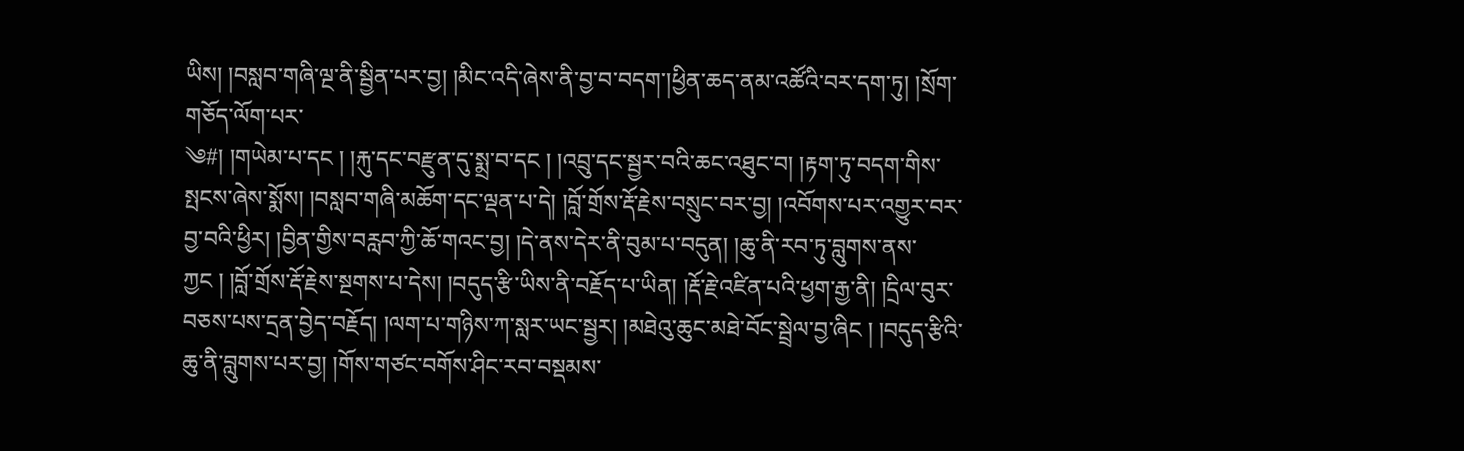ཡིས། །བསླབ་གཞི་ལྔ་ནི་སྦྱིན་པར་བྱ། །མིང་འདི་ཞེས་ནི་བྱ་བ་བདག་།ཕྱིན་ཆད་ནམ་འཚོའི་བར་དག་ཏུ། །སྲོག་གཅོད་ལོག་པར་
༄#། །གཡེམ་པ་དང ། །རྐུ་དང་བརྫུན་དུ་སྨྲ་བ་དང ། །འབྲུ་དང་སྦྱར་བའི་ཆང་འཐུང་བ། །རྟག་ཏུ་བདག་གིས་སྤངས་ཞེས་སྨོས། །བསླབ་གཞི་མཆོག་དང་ལྡན་པ་དེ། །བློ་གྲོས་རྡོ་རྗེས་བསྲུང་བར་བྱ། །འབོགས་པར་འགྱུར་བར་བྱ་བའི་ཕྱིར། །བྱིན་གྱིས་བརླབ་ཀྱི་ཆོ་གའང་བྱ། །དེ་ནས་དེར་ནི་བུམ་པ་བདུན། །ཆུ་ནི་རབ་ཏུ་བླུགས་ནས་ཀྱང ། །བློ་གྲོས་རྡོ་རྗེས་སྔགས་པ་དེས། །བདུད་རྩི་ཡིས་ནི་བརྗོད་པ་ཡིན། །རྡོ་རྗེ་འཛིན་པའི་ཕྱག་རྒྱ་ནི། །དྲིལ་བུར་བཅས་པས་དྲན་བྱེད་བརྗོད། །ལག་པ་གཉིས་ཀ་སླར་ཡང་སྦྱར། །མཐེའུ་ཆུང་མཐེ་བོང་སྦྲེལ་བྱ་ཞིང ། །བདུད་རྩིའི་ཆུ་ནི་བླུགས་པར་བྱ། །གོས་གཙང་བགོས་ཤིང་རབ་བསྡམས་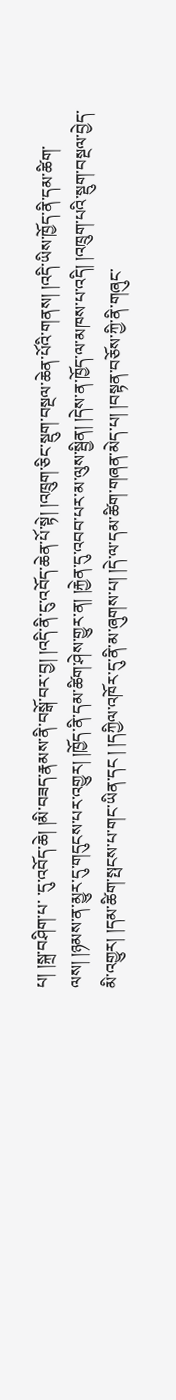པ། །སྐྲ་བཤིག་པ་ ་དུ་འབོད་ཆེ། །མི་བཟད་རྣམས་ནི་བསྒོ་བར་བྱ། །འདི་ནི་ངུ་འབོད་ཆེན་པོ་སྟེ། །འཁྲུག་ཅིང་སྡུག་བསྔལ་ཆེན་པོའི་གནས། །འདི་ཡིས་ཁྱོད་ནི་དམ་ཚིག་ལས། །ཉམས་ན་མྱུར་དུ་གདུངས་པར་འགྱུར། །ཁྱོད་ནི་དམ་ཚིག་ཤེས་གྱུར་ན། །རྐྱེན་དུ་འབབ་པར་མ་ལུས་སྦྱིན། །དེས་ན་ཁྱོད་ལ་མཁས་པ་འདི། །འཁྲུག་པའི་སྡུག་བསྔལ་བྱེད་མི་འགྱུར། །དམ་ཚིག་སྤངས་པ་གང་ཡིན་དང ། །དཀྱིལ་འཁོར་དུ་ནི་མ་ཞུགས་པ། །དེ་ལ་དམ་ཚིག་གཞན་མེད་པ། །བསྟན་བཅོས་ཀྱི་ནི་གཞུང་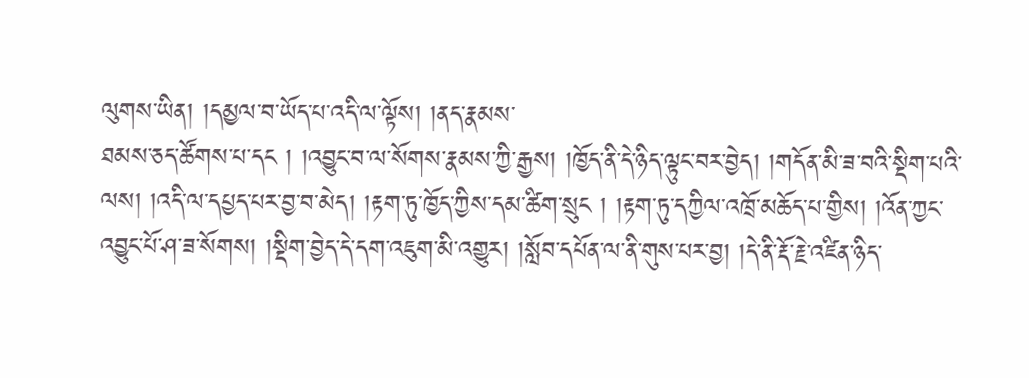ལུགས་ཡིན། །དམྱལ་བ་ཡོད་པ་འདི་ལ་ལྟོས། །ནད་རྣམས་
ཐམས་ཅད་ཚོགས་པ་དང ། །འབྱུང་བ་ལ་སོགས་རྣམས་ཀྱི་རྒྱས། །ཁྱོད་ནི་དེ་ཉིད་ལྟུང་བར་བྱེད། །གདོན་མི་ཟ་བའི་སྡིག་པའི་ལས། །འདི་ལ་དཔྱད་པར་བྱ་བ་མེད། །རྟག་ཏུ་ཁྱོད་ཀྱིས་དམ་ཚིག་སྲུང ། །རྟག་ཏུ་དཀྱིལ་འཁྲོ་མཆོད་པ་གྱིས། །འོན་ཀྱང་འབྱུང་པོ་ཤ་ཟ་སོགས། །སྡིག་བྱེད་དེ་དག་འཇུག་མི་འགྱུར། །སློབ་དཔོན་ལ་ནི་གུས་པར་བྱ། །དེ་ནི་རྡོ་རྗེ་འཛིན་ཉིད་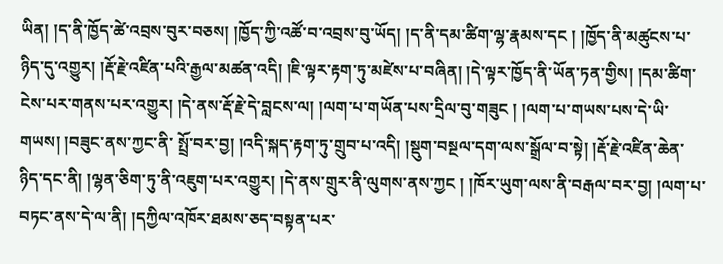ཡིན། །ད་ནི་ཁྱོད་ཚེ་འབྲས་བུར་བཅས། །ཁྱོད་ཀྱི་འཚོ་བ་འབྲས་བུ་ཡོད། །ད་ནི་དམ་ཚིག་ལྷ་རྣམས་དང ། །ཁྱོད་ནི་མཚུངས་པ་ཉིད་དུ་འགྱུར། །རྡོ་རྗེ་འཛིན་པའི་རྒྱལ་མཚན་འདི། །ཇི་ལྟར་རྟག་ཏུ་མཛེས་པ་བཞིན། །དེ་ལྟར་ཁྱོད་ནི་ཡོན་ཏན་གྱིས། །དམ་ཚིག་ངེས་པར་གནས་པར་འགྱུར། །དེ་ནས་རྡོ་རྗེ་དེ་བླངས་ལ། །ལག་པ་གཡོན་པས་དྲིལ་བུ་གཟུང ། །ལག་པ་གཡས་པས་དེ་ཡི་གཡས། །བཟུང་ནས་ཀྱང་ནི་ སྤྲོ་བར་བྱ། །འདི་སྐད་རྟག་ཏུ་གྲུབ་པ་འདི། །སྡུག་བསྔལ་དག་ལས་སྒྲོལ་བ་སྟེ། །རྡོ་རྗེ་འཛིན་ཆེན་ཉིད་དང་ནི། །ལྷན་ཅིག་ཏུ་ནི་འཇུག་པར་འགྱུར། །དེ་ནས་གྲུར་ནི་ལུགས་ནས་ཀྱང ། །ཁོར་ཡུག་ལས་ནི་བརྒལ་བར་བྱ། །ལག་པ་བཏང་ནས་དེ་ལ་ནི། །དཀྱིལ་འཁོར་ཐམས་ཅད་བསྟན་པར་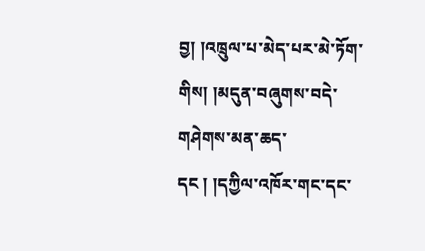བྱ། །འཁྲུལ་པ་མེད་པར་མེ་ཏོག་གིས། །མདུན་བཞུགས་བདེ་གཤེགས་མན་ཆད་དང ། །དཀྱིལ་འཁོར་གང་དང་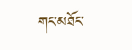གང་མཐོང་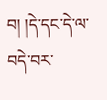བ། །དེ་དང་དེ་ལ་བདེ་བར་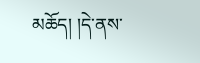མཆོད། །དེ་ནས་